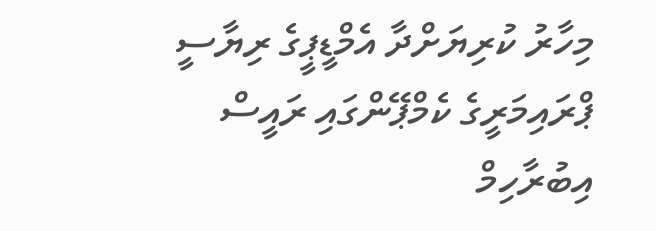މިހާރު ކުރިޔަށްދާ އެމްޑީޕީގެ ރިޔާސީ ޕްރައިމަރީގެ ކެމްޕޭންގައި ރައީސް އިބުރާހިމް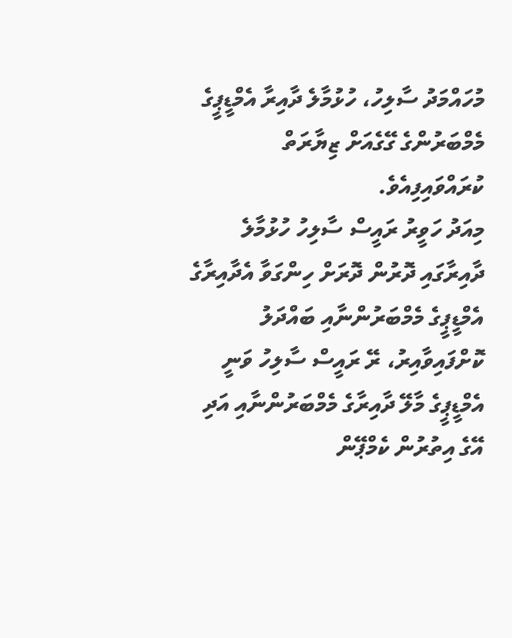މުހައްމަދު ސާލިހު، ހުޅުމާލެ ދާއިރާ އެމްޑީޕީގެ މެމްބަރުންގެ ގޭގެއަށް ޒިޔާރަތް ކުރައްވައިފިއެވެ.
މިއަދު ހަވީރު ރައީސް ސާލިހު ހުޅުމާލެ ދާއިރާގައި ދޮރުން ދޮރަށް ހިންގަވާ އެދާއިރާގެ އެމްޑީޕީގެ މެމްބަރުންނާއި ބައްދަލު ކޮށްފައިވާއިރު، ރޭ ރައީސް ސާލިހު ވަނީ އެމްޑީޕީގެ މާލޭ ދާއިރާގެ މެމްބަރުންނާއި އަދި އޭގެ އިތުރުން ކެމްޕޭން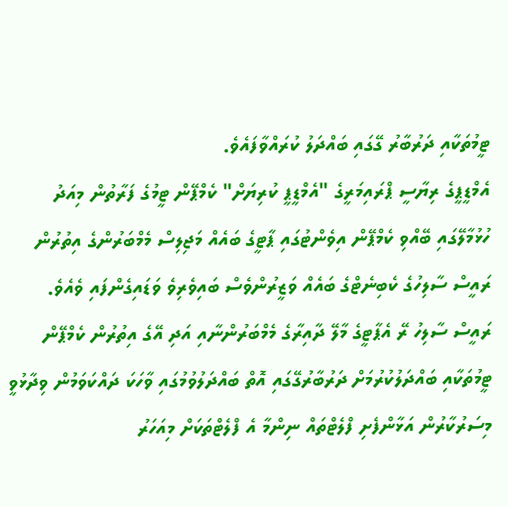ޓީމުތަކާއި ދަރުބާރު ގޭގައި ބައްދަލު ކުރައްވާފައެވެ.
އެމްޑީޕީގެ ރިޔާސީ ޕްރައިމަރީގެ "އެމްޑީޕީ ކުރިޔަށް" ކެމްޕޭން ޓީމުގެ ފަރާތުން މިއަދު ހުޅުމާލޭގައި ބޭއްވި ކެމްޕޭން އިވެންޓުގައި ޕާޓީގެ ބައެއް މަޖިލިސް މެމްބަރުންގެ އިތުރުން ރައީސް ސާލިހުގެ ކެބިނެޓްގެ ބައެއް ވަޒީރުންވެސް ބައިވެރިވެ ވަޑައިގެންފައި ވެއެވެ.
ރައީސް ސާލިހު ރޭ އެޕާޓީގެ މާލޭ ދާއިރާގެ މެމްބަރުންނާއި އަދި އޭގެ އިތުރުން ކެމްޕޭން ޓީމުތަކާއި ބައްދަލުކުރުމަށް ދަރުބާރުގޭގައި އޮތް ބައްދަލުވުމުގައި ވާހަކަ ދައްކަވަމުން ވިދާޅުވީ މިސަރުކާރުން އަޅާންފެށި ފްލެޓްތައް ނިންމާ އެ ފްލެޓްތަކަށް މިއަހަރު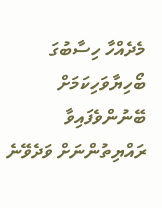މެދެއްހާ ހިސާބުގަ ބޯހިޔާވަހިކަމަށް ބޭނުންވެފައިވާ ރައްޔިތުންނަށް ވަދެވޭނެ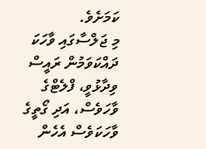ކަމަށެވެ.
މި ޖަލްސާގައި ވާހަކަ ދައްކަވަމުން ރައީސް ވިދާޅުވީ، ފްލެޓްގެ ވާހަވެސް، އަދި ގޯތީގެ ވާހަކަވެސް އެހެން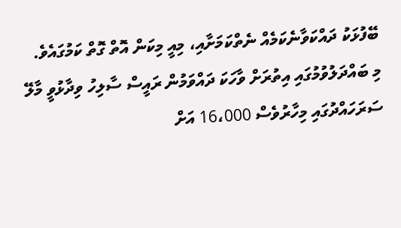ބޭފުޅަކު ދައްކަވާނެކަމެއް ނެތްކަމަށާއި، މިއީ މިކަން އޮތް ގޮތް ކަމުގައެވެ.
މި ބައްދަލުވުމުގައި އިތުރަށް ވާހަކަ ދައްވަމުން ރައީސް ސާލިހު ވިދާޅުވީ މާލޭ ސަރަހައްދުގައި މިހާރުވެސް 16،000 އަށް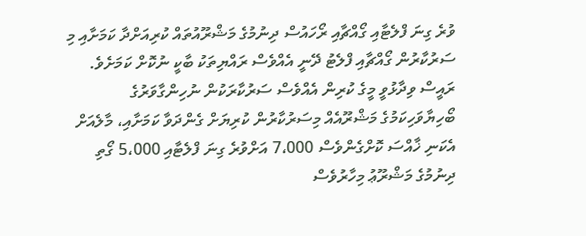ވުރެ ގިނަ ފްލެޓާއި ގޯއްޗާއި ރޯހައުސް ދިނުމުގެ މަޝްރޫއުތައް ކުރިއަށްދާ ކަމަށާއި މި ސަރުކާރުން ގޯއްޗާއި ފްލެޓު ދޭނީ އެއްވެސް ރައްޔިތަކު ބާކީ ނުކޮށް ކަމަށެވެ.
ރައީސް ވިދާޅުވީ މީގެ ކުރިން އެއްވެސް ސަރުކާރަކުން ނުހިންގާވަރުގެ ބޯހިޔާވަހިކަމުގެ މަޝްރޫއެއް މިސަރުކާރުން ކުރިޔަށް ގެންދަވާ ކަމަށާއި، މާލެއަށް އެކަނި ޚާއްސަ ކޮށްގެންވެސް 7،000 އަށްވުރެ ގިނަ ފްލެޓާއި 5،000 ގޯތި ދިނުމުގެ މަޝްރޫޢު މިހާރުވެސް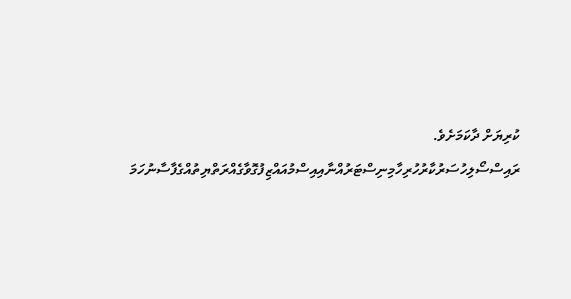ކުރިޔަށް ދާކަމަށެވެ.
ރައިސްސޯލިހުސަރުކާރުހުރިހާމިނިސްޓަރުއްނާއިއިސްމުއައްޒިފުގޮވާގެއްރަތްޔިތުއްގެފާސާނުހަމަ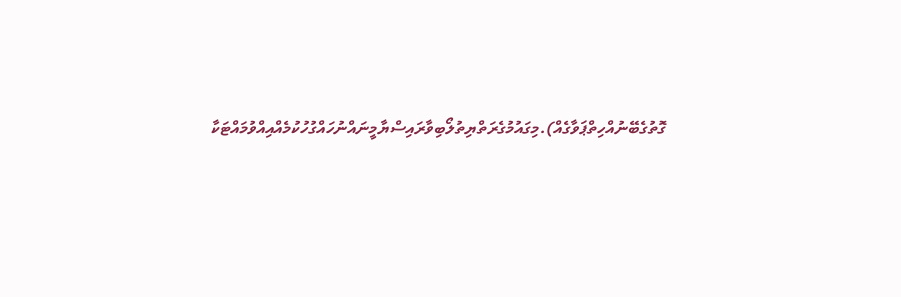ގޮތުގެބޭނުއްހިތްޕަވާގެއް).މިގައުމުގެރަތްޔިތުލޯބިވާރައިސްޔާމީނައްނުހައްގުހުކުމެއްއިއްވުމައްޓަކާ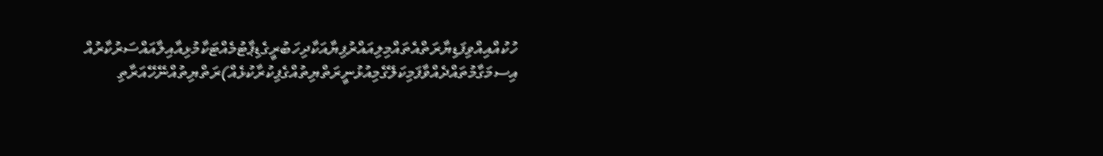ހުކުއްއިއްވިފަޑިޔާރަތްއެތައްމިލިއައްރުފިޔާއަކާދިހަބުރީގެޑިޕާޓުމެއްޓަކާމުޅިއާއިލާއައްސަރުކާރުއް
އިސމަގާމުތައްދެއްވާފަމިކަލޭގެމިއުޅުނީރަތްޔިތުއްގެފިކުރާކުޅެއް)ރަތްޔިތުއްނޭހޭއަރާތި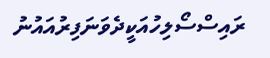ރައިސްސޯލިހުއަކީދެވަނަފިރުއައުނު